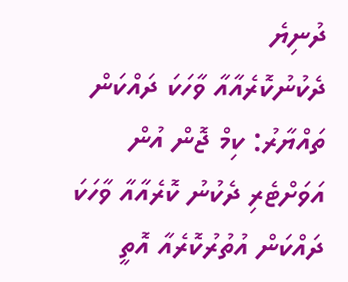ދުނިޔެ
ދެކުނުކޮރެއާއާ ވާހަކަ ދައްކަން ތައްޔާރު: ކިމް ޖޮން އުން
އަވަށްޓެރި ދެކުނު ކޮރެއާއާ ވާހަކަ ދައްކަން އުތުރުކޮރެއާ އޮތީ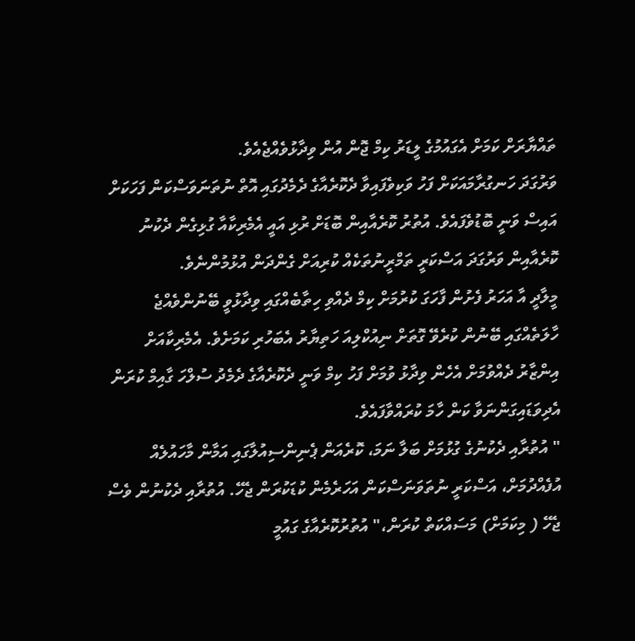ތައްޔާރަށް ކަމަށް އެގައުމުގެ ލީޑަރު ކިމް ޖޮން އުން ވިދާޅުވެއްޖެއެވެ.
ވަރުގަދަ ހަނގުރާމައަކަށް ފަހު ވަކިވެފައިވާ ދެކޮރެއާގެ ދެމެދުގައި އޮތް ނުތަނަވަސްކަން ފަހަކަށް އައިސް ވަނީ ބޮޑުވެފައެވެ. އުތުރު ކޮރެއާއިން ބޮޑަށް ރުޅި އައީ އެމެރިކާއާ ގުޅިގެން ދެކުނު ކޮރެއާއިން ވަރުގަދަ އަސްކަރީ ތަމްރީނުތަކެއް ކުރިއަށް ގެންދަން އުޅުމުންނެވެ.
މީލާދީ އާ އަހަރު ފެށުން ފާހަގަ ކުރުމަށް ކިމް ދެއްވި ހިތާބެއްގައި ވިދާޅުވީ ބޭނުންވެއްޖެ ހާލަތެއްގައި ބޭނުން ކުރެވޭ ގޮތަށް ނިއުކްލިއަ ހަތިޔާރު އެބަހުރި ކަމަށެވެ. އެމެރިކާއަށް އިންޒާރު ދެއްވުމަށް އެހެން ވިދާޅު ވުމަށް ފަހު ކިމް ވަނީ ދެކޮރެއާގެ ދެމެދު ސުލްހަ ގާއިމް ކުރަން އެދިވަޑައިގަންނަވާ ކަން ހާމަ ކުރައްވާފައެވެ.
" އުތުރާއި ދެކުނުގެ ގުޅުމަށް ބަލާ ނަމަ، ކޮރެއަން ޕެނިންސިއުލާގައި އަމާން މާހައުލެއް އުފެއްދުމަށް، އަސްކަރީ ނުތަވަނަސްކަން އަހަރެމެން ކުޑަކުރަން ޖެހޭ. އުތުރާއި ދެކުނުން ވެސް ޖެހޭ ( މިކަމަށް) މަސައްކަތް ކުރަން،" އުތުރުކޮރެއާގެ ގައުމީ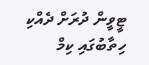ޓީވީން ދުރަށް ދެއްކި ހިތާބުގައި ކިމް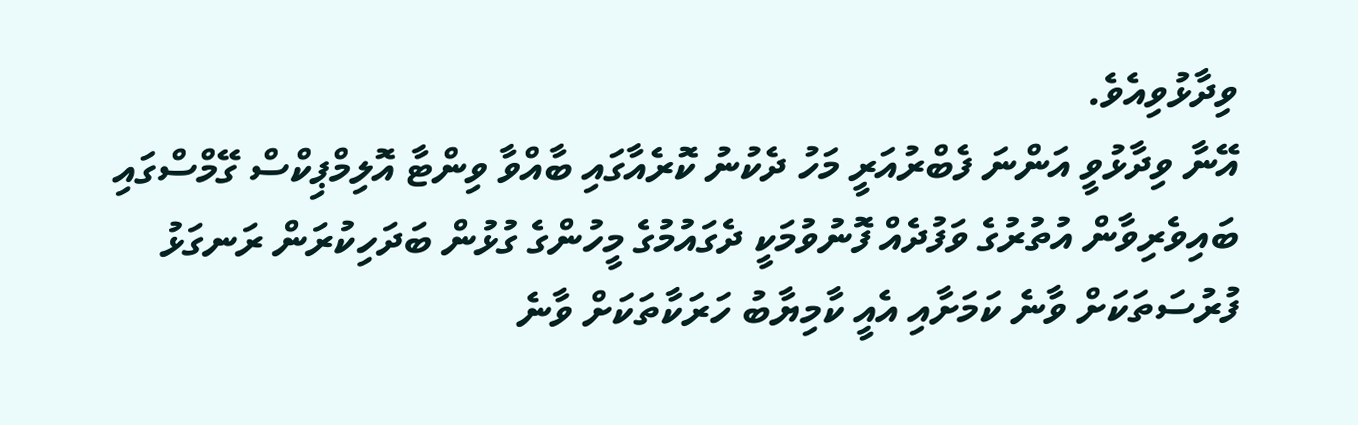ވިދާޅުވިއެވެ.
އޭނާ ވިދާޅުވީ އަންނަ ފެބްރުއަރީ މަހު ދެކުނު ކޮރެއާގައި ބާއްވާ ވިންޓާ އޮލިމްޕިކްސް ގޭމްސްގައި ބައިވެރިވާން އުތުރުގެ ވަފުދެއް ފޮނުވުމަކީ ދެގައުމުގެ މީހުންގެ ގުޅުން ބަދަހިކުރަން ރަނގަޅު ފުރުސަތަކަށް ވާނެ ކަމަށާއި އެއީ ކާމިޔާބު ހަރަކާތަކަށް ވާނެ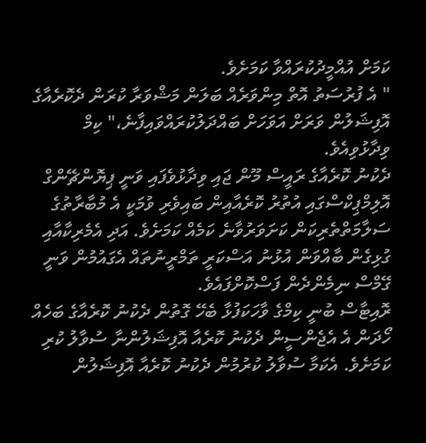ކަމަށް އުއްމީދުކުރައްވާ ކަމަށެވެ.
" އެ ފުރުސަތު އޮތް މިންވަރެއް ބަލަން މަޝްވަރާ ކުރަން ދެކޮރެއާގެ އޮފިޝަލުން ވަރަށް އަވަހަށް ބައްދަލުކުރައްވައިފާނެ،" ކިމް ވިދާޅުވިއެވެ.
ދެކުނު ކޮރެއާގެ ރައީސް މޫން ޖައި ވިދާޅުވެފައި ވަނީ ޕިޔޮންޗޭންގް އޮލިމްޕިކްސްގައި އުތުރު ކޮރެއާއިން ބައިވެރި ވުމަކީ އެ މުބާރާތުގެ ސަލާމަތްތެރިކަން ކަށަވަރުވާނެ ކަމެއް ކަމަށެވެ. އަދި އެމެރިކާއާއި ގުޅިގެން ބާއްވަން އުޅުނު އަސްކަރީ ތަމްރީނުތައް އެގައުމުން ވަނީ ގޭމްސް ނިމެންދެން ފަސްކޮށްފައެވެ.
ރޮއިޓާސް ބުނީ ކިމްގެ ވާހަކަފުޅާ ބެހޭ ގޮތުން ދެކުނު ކޮރެއާގެ ބަހެއް ހޯދަން އެ އެޖެންސީން ދެކުނު ކޮރެއާ އޮފިޝަލުންނާ ސުވާލު ކުރި ކަމަށެވެ. އެކަމާ ސުވާލު ކުރުމުން ދެކުނު ކޮރެއާ އޮފިޝަލުން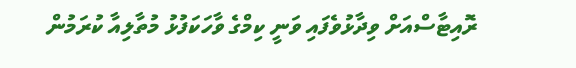ރޮއިޓާސްއަށް ވިދާޅުވެފައި ވަނީ ކިމްގެ ވާހަކަފުޅު މުތާލިއާ ކުރަމުން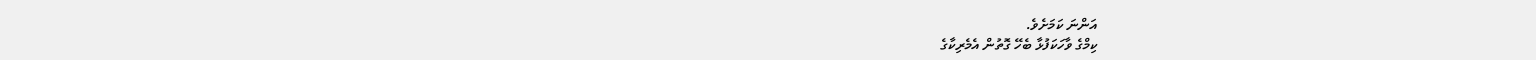އަންނަ ކަމަށެވެ.
ކިމްގެ ވާހަކަފުޅާ ބެހޭ ގޮތުން އެމެރިކާގެ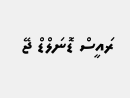ރައީސް ޑޮނަލްޑް ޖޭ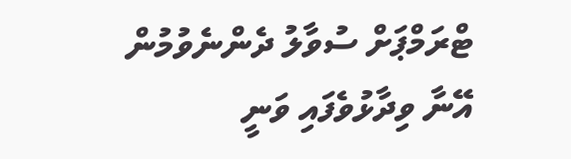ޓްރަމްޕަށް ސުވާލު ދެންނެވުމުން އޭނާ ވިދާޅުވެފައި ވަނީ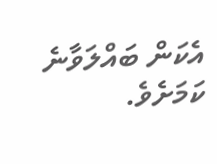އެކަން ބައްލަވާނެ ކަމަށެވެ.